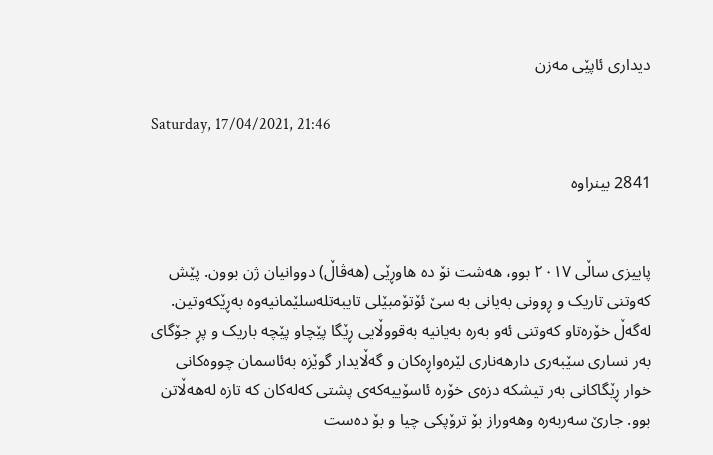دیداری ئاپێی مەزن

Saturday, 17/04/2021, 21:46

2841 بینراوە


پاییزی ساڵی ٢٠١٧ بوو، ھەشت نۆ دە ھاوڕێی (ھەڤاڵ) دووانیان ژن بوون. پێش کەوتنی تاریک و ڕوونی بەیانی بە سێ ئۆتۆمبێلی تایبەتلەسلێمانیەوە بەڕێکەوتین.
لەگەڵ خۆرەتاو کەوتنی ئەو بەرە بەیانیە بەقووڵایی ڕێگا پێچاو پێچە باریک و پڕ جۆگای بەر نساری سێبەری دارھەناری لێرەواڕەکان و گەڵایدار گوێزە بەئاسمان چووەکانی خوار ڕێگاکانی بەر تیشکە دزەی خۆرە ئاسۆییەکەی پشتی کەلەکان کە تازە لەھەڵاتن بوو. جارێ سەربەرە وھەوراز بۆ ترۆپکی چیا و بۆ دەست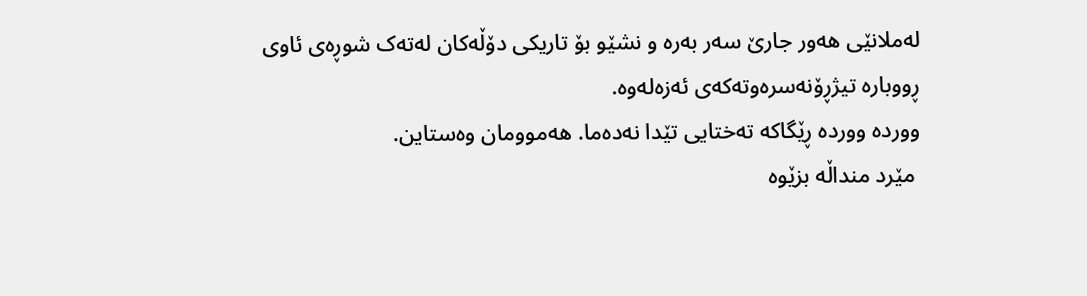لەملانێی ھەور جارێ سەر بەرە و نشێو بۆ تاریکی دۆڵەکان لەتەک شوڕەی ئاوی ڕووبارە تیژڕۆنەسرەوتەکەی ئەزەلەوە.
ووردە ووردە ڕێگاکە تەختایی تێدا نەدەما. ھەموومان وەستاین.
 مێرد منداڵە بزێوە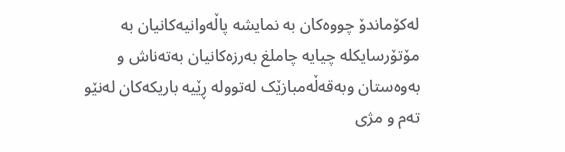لەکۆماندۆ چووەکان بە نمایشە پاڵەوانیەکانیان بە مۆتۆرسایکلە چیایە چاملغ بەرزەکانیان بەتەناش و بەوەستان وبەقەڵەمبازێک لەتوولە ڕێیە باریکەکان لەنێو تەم و مژی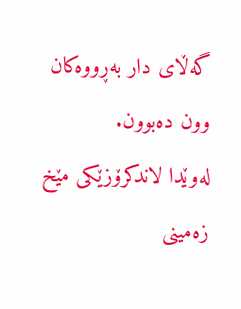گەڵای دار بەڕووەکان وون دەبوون.
لەوێدا لاندکرۆزێکی مێخ زەمینی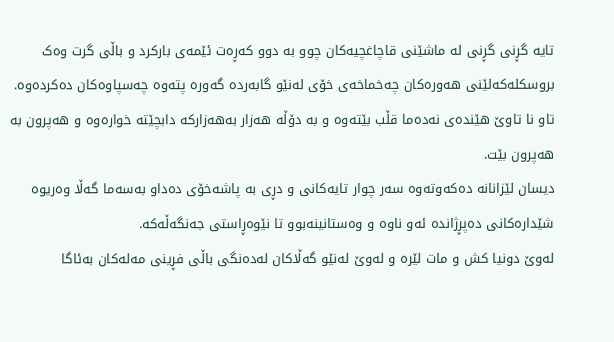تایە گڕنی گڕنی لە ماشێنی قاچاغچیەکان چوو بە دوو کەڕەت ئێمەی بارکرد و باڵی گرت وەک بروسکلەکەلێنی ھەورەکان چەخماخەی خۆی لەنێو گابەردە گەورە پتەوە چەسپاوەکان دەکردەوە.
تاو نا تاوێ ھێندەی نەدەما قڵب بێتەوە و بە دۆڵە ھەزار بەھەزارکە دابچێتە خوارەوە و ھەپرون بە ھەپرون بێت.
دیسان لێزانانە دەکەوتەوە سەر چوار تایەکانی و دڕی بە پاشەخۆی دەداو بەسەما گەڵا وەریوە شێدارەکانی دەپڕژاندە ئەو ناوە و وەستانینەبوو تا نێوەڕاستی جەنگەڵەکە.
لەوێ دونیا کش و مات لێرە و لەوێ لەنێو گەڵاکان لەدەنگی باڵی فڕینی مەلەکان بەئاگا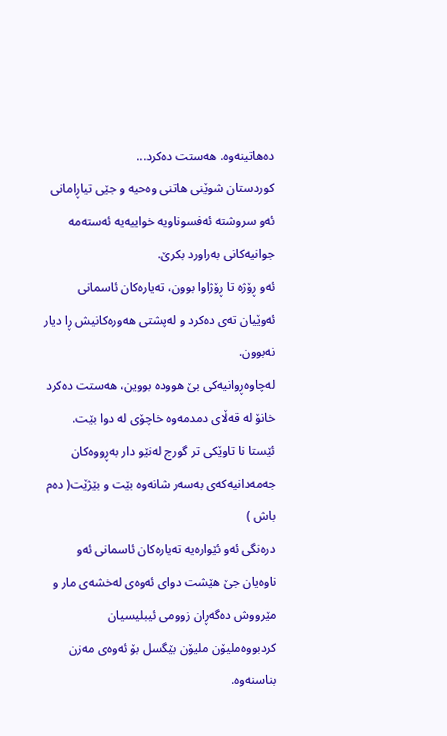دەھاتینەوە. ھەستت دەکرد...
کوردستان شوێنی ھاتنی وەحیە و جێی تیاڕامانی ئەو سروشتە ئەفسوناویە خواییەیە ئەستەمە جوانیەکانی بەراورد بکرێ.
ئەو ڕۆژە تا ڕۆژاوا بوون، تەیارەکان ئاسمانی ئەوێیان تەی دەکرد و لەپشتی ھەورەکانیش ڕا دیار نەبوون.
لەچاوەڕوانیەکی بێ ھوودە بووین، ھەستت دەکرد خانۆ لە قەڵای دمدمەوە خاچۆی لە دوا بێت.
ئێستا نا تاوێکی تر گورج لەنێو دار بەڕووەکان جەمەدانیەکەی بەسەر شانەوە بێت و بێژێت( دەم باش )
درەنگی ئەو ئێوارەیە تەیارەکان ئاسمانی ئەو ناوەیان جێ ھێشت دوای ئەوەی لەخشەی مار و مێرووش دەگەڕان زوومی ئیبلیسیان کردبووەملیۆن ملیۆن بێگسل بۆ ئەوەی مەزن بناسنەوە.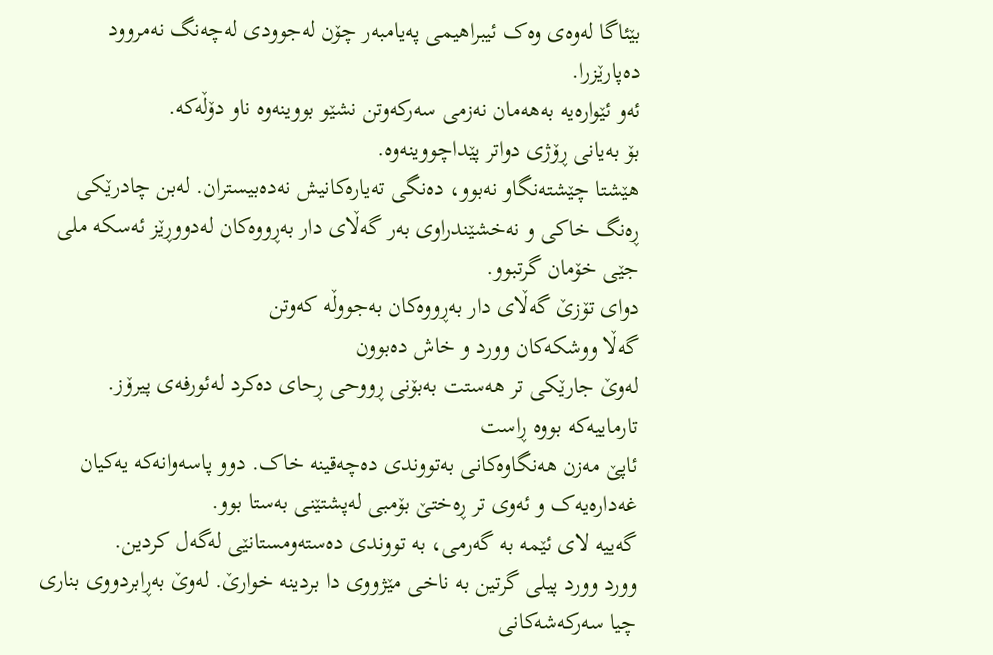بێئاگا لەوەی وەک ئیبراھیمی پەیامبەر چۆن لەجوودی لەچەنگ نەمروود دەپارێزرا.
ئەو ئێوارەیە بەھەمان نەزمی سەرکەوتن نشێو بووینەوە ناو دۆڵەکە.
بۆ بەیانی ڕۆژی دواتر پێداچووینەوە.
ھێشتا چێشتەنگاو نەبوو، دەنگی تەیارەکانیش نەدەبیستران. لەبن چادرێکی ڕەنگ خاکی و نەخشێندراوی بەر گەڵای دار بەڕووەکان لەدووڕێز ئەسکە ملی جێی خۆمان گرتبوو.
دوای تۆزێ گەڵای دار بەڕووەکان بەجووڵە کەوتن
گەڵا ووشکەکان وورد و خاش دەبوون
لەوێ جارێکی تر ھەستت بەبۆنی ڕووحی ڕحای دەکرد لەئورفەی پیرۆز.
تارماییەکە بووە ڕاست
ئاپێ مەزن ھەنگاوەکانی بەتووندی دەچەقینە خاک. دوو پاسەوانەکە یەکیان غەدارەیەک و ئەوی تر ڕەختێ بۆمبی لەپشتێنی بەستا بوو.
گەییە لای ئێمە بە گەرمی، بە تووندی دەستەومستانێی لەگەل کردین.
وورد وورد پیلی گرتین بە ناخی مێژووی دا بردینە خوارێ. لەوێ بەڕابردووی بناری چیا سەرکەشەکانی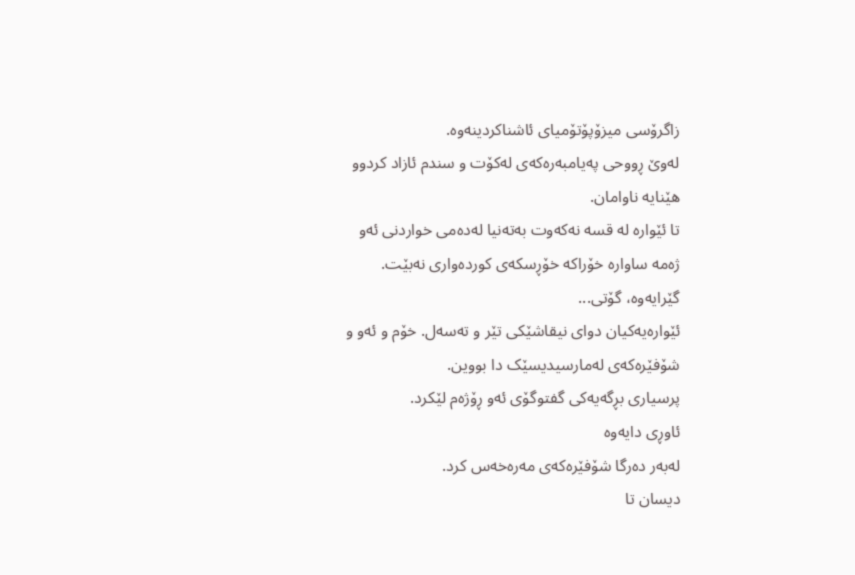زاگرۆسی میزۆپۆتۆمیای ئاشناکردینەوە.
لەوێ ڕووحی پەیامبەرەکەی لەکۆت و سندم ئازاد کردوو ھێنایە ناوامان.
تا ئێوارە لە قسە نەکەوت بەتەنیا لەدەمی خواردنی ئەو ژەمە ساوارە خۆراکە خۆڕسکەی کوردەواری نەبێت.
گێرایەوە، گۆتی...
ئێوارەیەکیان دوای نیقاشێکی تێر و تەسەل. خۆم و ئەو و شۆفێرەکەی لەمارسیدیسێک دا بووین.
پرسیاری بڕگەیەکی گفتوگۆی ئەو ڕۆژەم لێکرد.
ئاوڕی دایەوە
لەبەر دەرگا شۆفێرەکەی مەرەخەس کرد.
دیسان تا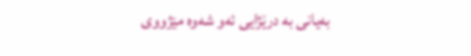بەیانی بە درێژایی ئەو شەوە مێژووی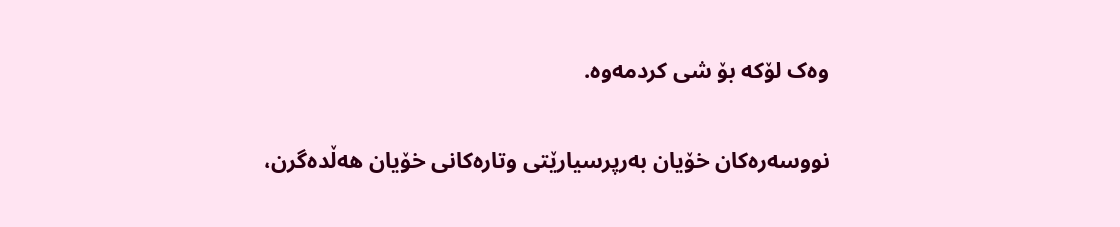وەک لۆکە بۆ شی کردمەوە.

نووسەرەکان خۆیان بەرپرسیارێتی وتارەکانی خۆیان هەڵدەگرن،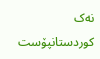نەک کوردستانپۆست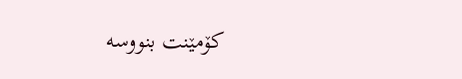کۆمێنت بنووسە